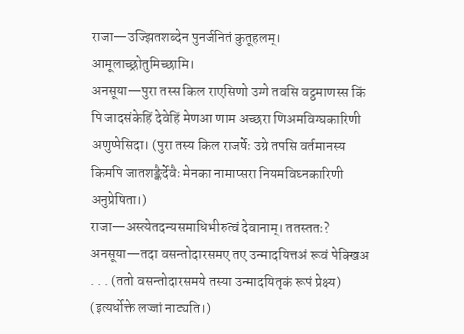राजा—उज्झितशब्देन पुनर्जनितं कुतूहलम्। आमूलाच्छ्रोतुमिच्छामि।
अनसूया—पुरा तस्स किल राएसिणो उग्गे तवसि वट्ठमाणस्स किं पि जादसंकेहिं देवेहिं मेणआ णाम अच्छरा णिअमविग्घकारिणी अणुप्पेसिदा। (पुरा तस्य किल राजर्षेः उग्रे तपसि वर्तमानस्य किमपि जातशङ्कैर्देवैः मेनका नामाप्सरा नियमविघ्नकारिणी अनुप्रेषिता।)
राजा—अस्त्येतदन्यसमाधिभीरुत्वं देवानाम्। ततस्ततः?
अनसूया—तदा वसन्तोदारसमए तए उन्मादयित्तअं रूवं पेक्खिअ . . . (ततो वसन्तोदारसमये तस्या उन्मादयितृकं रूपं प्रेक्ष्य) (इत्यर्धोक्ते लज्जां नाट्यति।)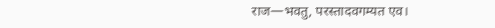राज—भवतु, परस्तादवगम्यत एव।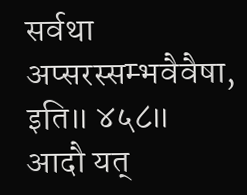सर्वथा अप्सरस्सम्भवैवैषा, इति॥ ४५८॥
आदौ यत्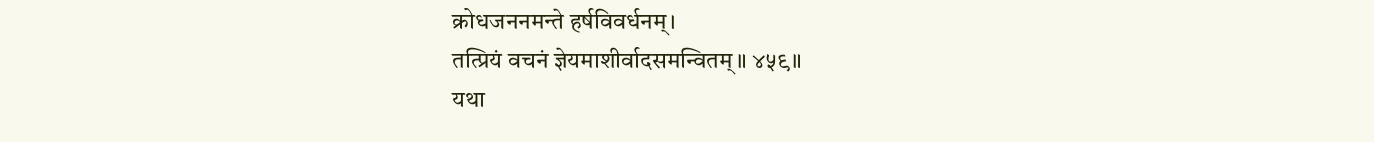क्रोधजननमन्ते हर्षविवर्धनम्।
तत्प्रियं वचनं ज्ञेयमाशीर्वादसमन्वितम्॥ ४५९॥
यथा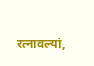रत्नावल्यां,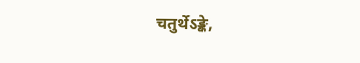चतुर्थेऽङ्के,